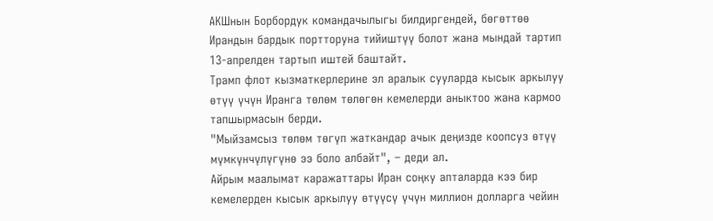АКШнын Борбордук командачылыгы билдиргендей, бөгөттөө Ирандын бардык портторуна тийиштүү болот жана мындай тартип 13-апрелден тартып иштей баштайт.
Трамп флот кызматкерлерине эл аралык сууларда кысык аркылуу өтүү үчүн Иранга төлөм төлөгөн кемелерди аныктоо жана кармоо тапшырмасын берди.
"Мыйзамсыз төлөм төгүп жаткандар ачык деңизде коопсуз өтүү мүмкүнчүлүгүнө ээ боло албайт", – деди ал.
Айрым маалымат каражаттары Иран соңку апталарда кээ бир кемелерден кысык аркылуу өтүүсү үчүн миллион долларга чейин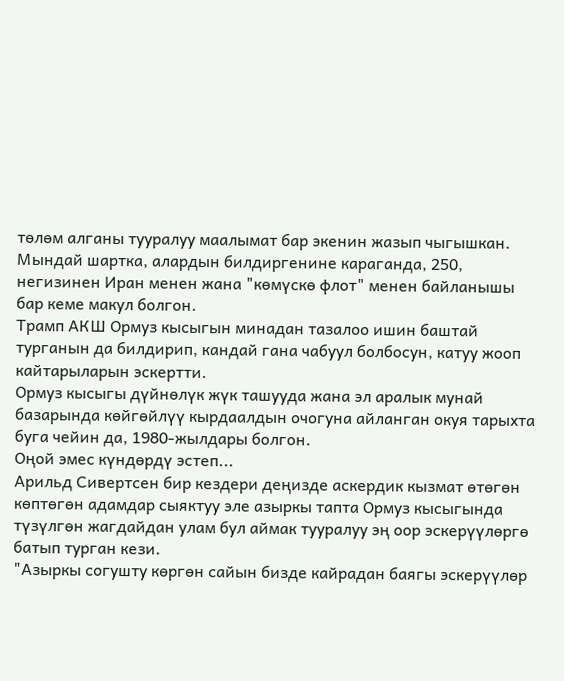төлөм алганы тууралуу маалымат бар экенин жазып чыгышкан. Мындай шартка, алардын билдиргенине караганда, 250, негизинен Иран менен жана "көмүскө флот" менен байланышы бар кеме макул болгон.
Трамп АКШ Ормуз кысыгын минадан тазалоо ишин баштай турганын да билдирип, кандай гана чабуул болбосун, катуу жооп кайтарыларын эскертти.
Ормуз кысыгы дүйнөлүк жүк ташууда жана эл аралык мунай базарында көйгөйлүү кырдаалдын очогуна айланган окуя тарыхта буга чейин да, 1980-жылдары болгон.
Оңой эмес күндөрдү эстеп...
Арильд Сивертсен бир кездери деңизде аскердик кызмат өтөгөн көптөгөн адамдар сыяктуу эле азыркы тапта Ормуз кысыгында түзүлгөн жагдайдан улам бул аймак тууралуу эң оор эскерүүлөргө батып турган кези.
"Азыркы согушту көргөн сайын бизде кайрадан баягы эскерүүлөр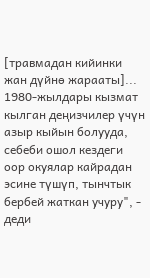[травмадан кийинки жан дүйнө жарааты]... 1980-жылдары кызмат кылган деңизчилер үчүн азыр кыйын болууда, себеби ошол кездеги оор окуялар кайрадан эсине түшүп, тынчтык бербей жаткан учуру", - деди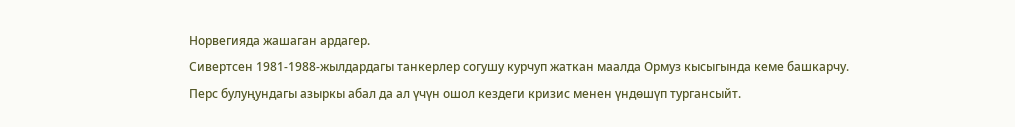Норвегияда жашаган ардагер.
Сивертсен 1981-1988-жылдардагы танкерлер согушу курчуп жаткан маалда Ормуз кысыгында кеме башкарчу. Перс булуңундагы азыркы абал да ал үчүн ошол кездеги кризис менен үндөшүп тургансыйт.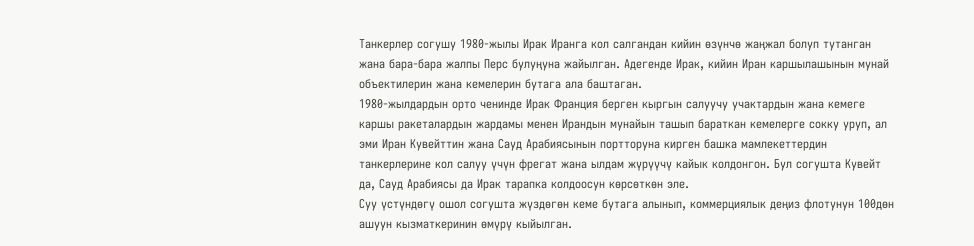Танкерлер согушу 1980-жылы Ирак Иранга кол салгандан кийин өзүнчө жаңжал болуп тутанган жана бара-бара жалпы Перс булуңуна жайылган. Адегенде Ирак, кийин Иран каршылашынын мунай объектилерин жана кемелерин бутага ала баштаган.
1980-жылдардын орто ченинде Ирак Франция берген кыргын салуучу учактардын жана кемеге каршы ракеталардын жардамы менен Ирандын мунайын ташып бараткан кемелерге сокку уруп, ал эми Иран Кувейттин жана Сауд Арабиясынын портторуна кирген башка мамлекеттердин танкерлерине кол салуу үчүн фрегат жана ылдам жүрүүчү кайык колдонгон. Бул согушта Кувейт да, Сауд Арабиясы да Ирак тарапка колдоосун көрсөткөн эле.
Суу үстүндөгү ошол согушта жүздөгөн кеме бутага алынып, коммерциялык деңиз флотунун 100дөн ашуун кызматкеринин өмүрү кыйылган.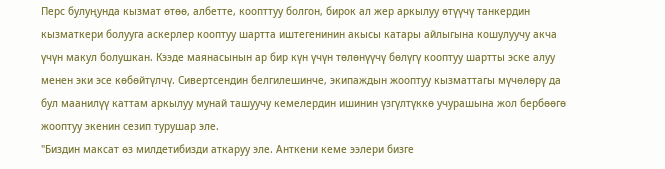Перс булуңунда кызмат өтөө, албетте, коопттуу болгон, бирок ал жер аркылуу өтүүчү танкердин кызматкери болууга аскерлер кооптуу шартта иштегенинин акысы катары айлыгына кошулуучу акча үчүн макул болушкан. Кээде маянасынын ар бир күн үчүн төлөнүүчү бөлүгү кооптуу шартты эске алуу менен эки эсе көбөйтүлчү. Сивертсендин белгилешинче, экипаждын жооптуу кызматтагы мүчөлөрү да бул маанилүү каттам аркылуу мунай ташуучу кемелердин ишинин үзгүлтүккө учурашына жол бербөөгө жооптуу экенин сезип турушар эле.
"Биздин максат өз милдетибизди аткаруу эле. Анткени кеме ээлери бизге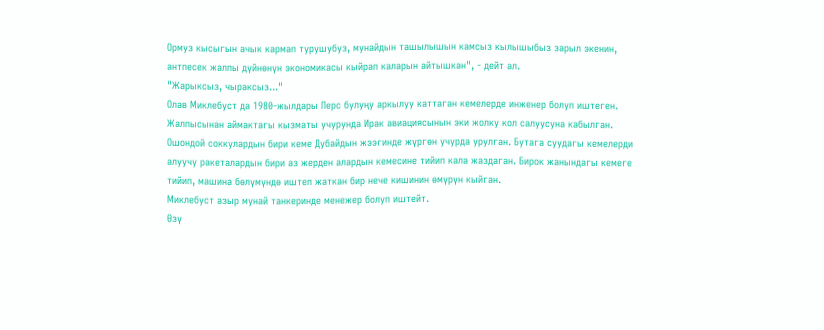Ормуз кысыгын ачык кармап турушубуз, мунайдын ташылышын камсыз кылышыбыз зарыл экенин, антпесек жалпы дүйнөнүн экономикасы кыйрап каларын айтышкан", - дейт ал.
"Жарыксыз, чыраксыз..."
Олав Миклебуст да 1980-жылдары Перс булуңу аркылуу каттаган кемелерде инженер болуп иштеген. Жалпысынан аймактагы кызматы учурунда Ирак авиациясынын эки жолку кол салуусуна кабылган. Ошондой соккулардын бири кеме Дубайдын жээгинде жүргөн учурда урулган. Бутага суудагы кемелерди алуучу ракеталардын бири аз жерден алардын кемесине тийип кала жаздаган. Бирок жанындагы кемеге тийип, машина бөлүмүндө иштеп жаткан бир нече кишинин өмүрүн кыйган.
Миклебуст азыр мунай танкеринде менежер болуп иштейт.
Өзү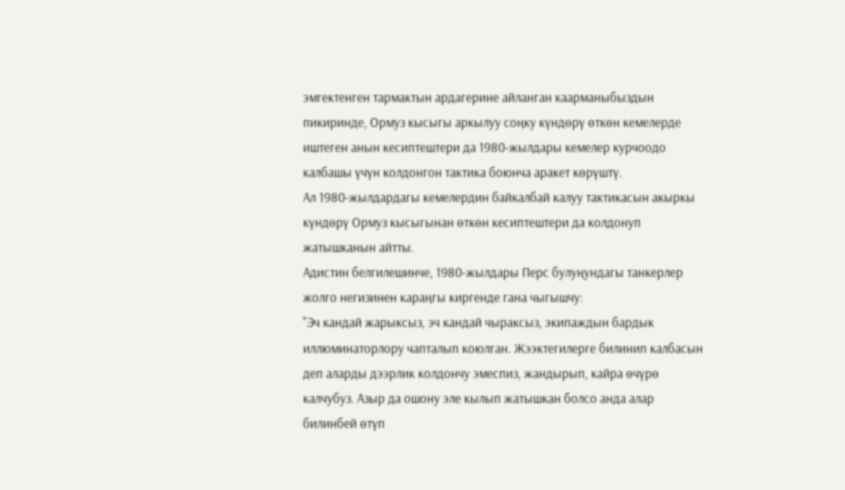эмгектенген тармактын ардагерине айланган каарманыбыздын пикиринде, Ормуз кысыгы аркылуу соңку күндөрү өткөн кемелерде иштеген анын кесиптештери да 1980-жылдары кемелер курчоодо калбашы үчүн колдонгон тактика боюнча аракет көрүштү.
Ал 1980-жылдардагы кемелердин байкалбай калуу тактикасын акыркы күндөрү Ормуз кысыгынан өткөн кесиптештери да колдонуп жатышканын айтты.
Адистин белгилешинче, 1980-жылдары Перс булуңундагы танкерлер жолго негизинен караңгы киргенде гана чыгышчу:
"Эч кандай жарыксыз, эч кандай чыраксыз, экипаждын бардык иллюминаторлору чапталып коюлган. Жээктегилерге билинип калбасын деп аларды дээрлик колдончу эмеспиз, жандырып, кайра өчүрө калчубуз. Азыр да ошону эле кылып жатышкан болсо анда алар билинбей өтүп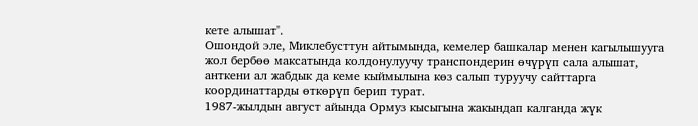кете алышат".
Ошондой эле, Миклебусттун айтымында, кемелер башкалар менен кагылышууга жол бербөө максатында колдонулуучу транспондерин өчүрүп сала алышат, анткени ал жабдык да кеме кыймылына көз салып туруучу сайттарга координаттарды өткөрүп берип турат.
1987-жылдын август айында Ормуз кысыгына жакындап калганда жүк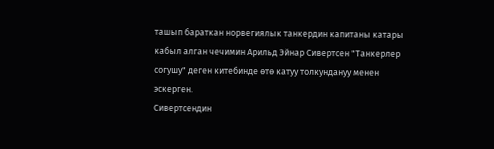ташып бараткан норвегиялык танкердин капитаны катары кабыл алган чечимин Арильд Эйнар Сивертсен "Танкерлер согушу" деген китебинде өтө катуу толкундануу менен эскерген.
Сивертсендин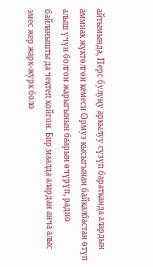айтымында, Перс булуңу аркылуу сүзүп баратканда алардын аммиак жүктөлгөн кемеси Ормуз кысыгынан байкалбастан өтүп алыш үчүн болгон жарыгынын баарын өчүрүп, радио байланышты да чектеп койгон. Бир маалда алардан анча алыс эмес жер жарк-журк боло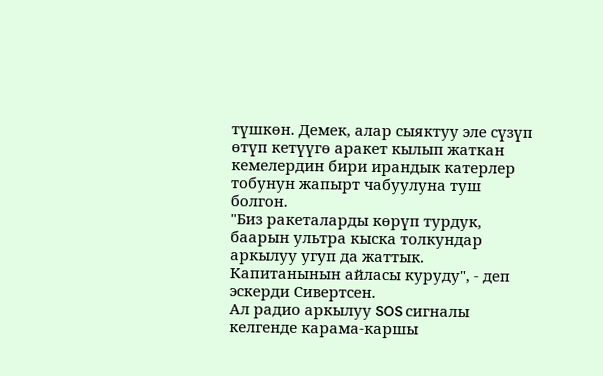түшкөн. Демек, алар сыяктуу эле сүзүп өтүп кетүүгө аракет кылып жаткан кемелердин бири ирандык катерлер тобунун жапырт чабуулуна туш болгон.
"Биз ракеталарды көрүп турдук, баарын ультра кыска толкундар аркылуу угуп да жаттык. Капитанынын айласы куруду", - деп эскерди Сивертсен.
Ал радио аркылуу SOS сигналы келгенде карама-каршы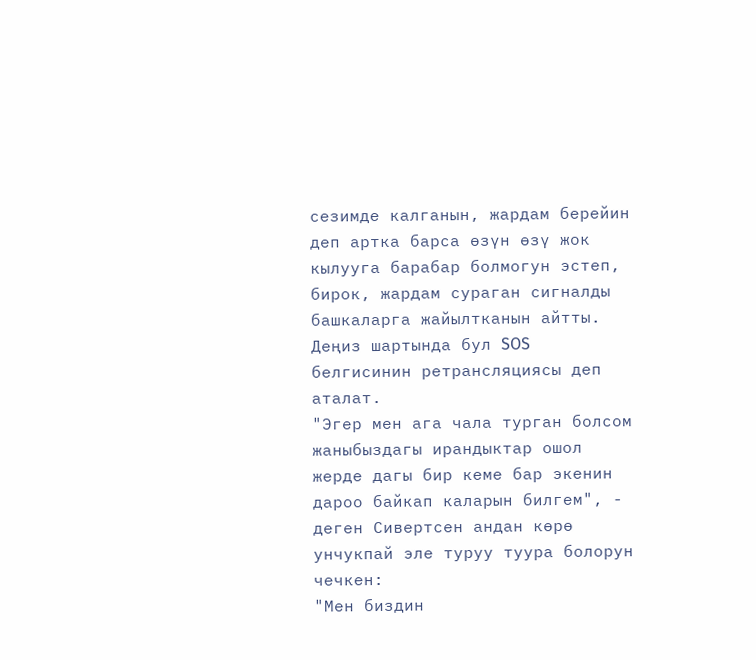сезимде калганын, жардам берейин деп артка барса өзүн өзү жок кылууга барабар болмогун эстеп, бирок, жардам сураган сигналды башкаларга жайылтканын айтты. Деңиз шартында бул SOS белгисинин ретрансляциясы деп аталат.
"Эгер мен ага чала турган болсом жаныбыздагы ирандыктар ошол жерде дагы бир кеме бар экенин дароо байкап каларын билгем", - деген Сивертсен андан көрө унчукпай эле туруу туура болорун чечкен:
"Мен биздин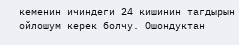кеменин ичиндеги 24 кишинин тагдырын ойлошум керек болчу. Ошондуктан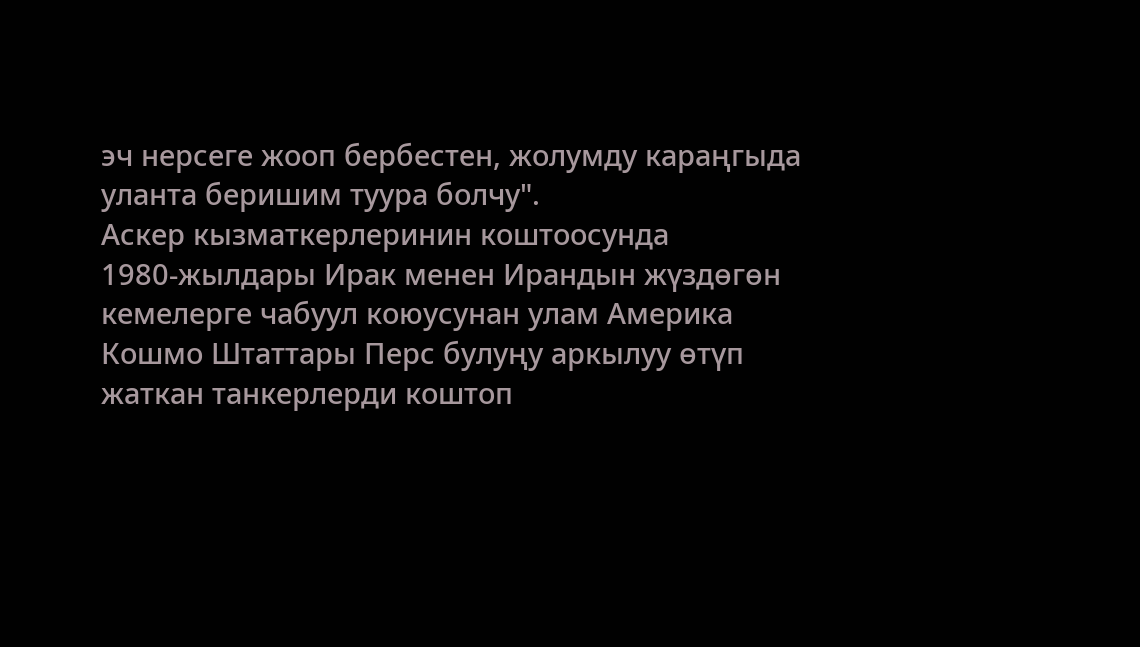эч нерсеге жооп бербестен, жолумду караңгыда уланта беришим туура болчу".
Аскер кызматкерлеринин коштоосунда
1980-жылдары Ирак менен Ирандын жүздөгөн кемелерге чабуул коюусунан улам Америка Кошмо Штаттары Перс булуңу аркылуу өтүп жаткан танкерлерди коштоп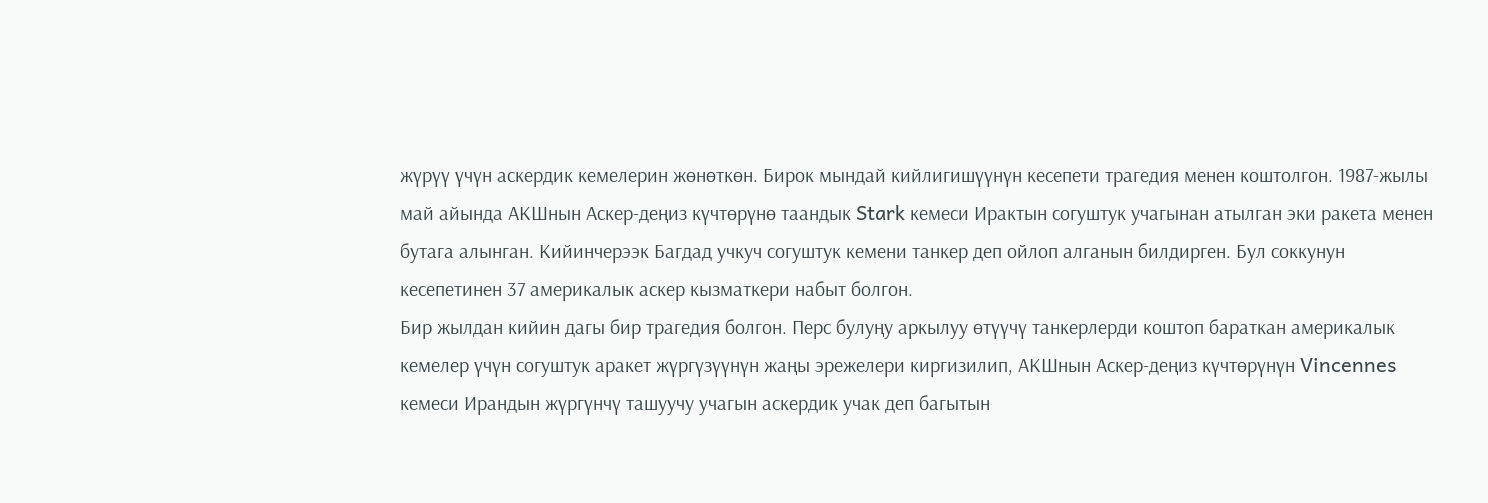жүрүү үчүн аскердик кемелерин жөнөткөн. Бирок мындай кийлигишүүнүн кесепети трагедия менен коштолгон. 1987-жылы май айында АКШнын Аскер-деңиз күчтөрүнө таандык Stark кемеси Ирактын согуштук учагынан атылган эки ракета менен бутага алынган. Кийинчерээк Багдад учкуч согуштук кемени танкер деп ойлоп алганын билдирген. Бул соккунун кесепетинен 37 америкалык аскер кызматкери набыт болгон.
Бир жылдан кийин дагы бир трагедия болгон. Перс булуңу аркылуу өтүүчү танкерлерди коштоп бараткан америкалык кемелер үчүн согуштук аракет жүргүзүүнүн жаңы эрежелери киргизилип, АКШнын Аскер-деңиз күчтөрүнүн Vincennes кемеси Ирандын жүргүнчү ташуучу учагын аскердик учак деп багытын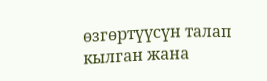өзгөртүүсүн талап кылган жана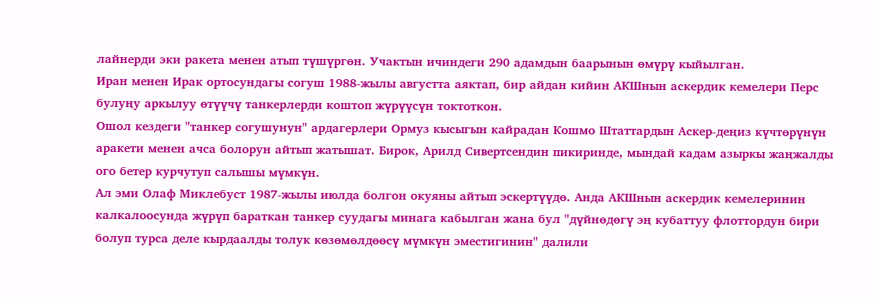лайнерди эки ракета менен атып түшүргөн. Учактын ичиндеги 290 адамдын баарынын өмүрү кыйылган.
Иран менен Ирак ортосундагы согуш 1988-жылы августта аяктап, бир айдан кийин АКШнын аскердик кемелери Перс булуңу аркылуу өтүүчү танкерлерди коштоп жүрүүсүн токтоткон.
Ошол кездеги "танкер согушунун" ардагерлери Ормуз кысыгын кайрадан Кошмо Штаттардын Аскер-деңиз күчтөрүнүн аракети менен ачса болорун айтып жатышат. Бирок, Арилд Сивертсендин пикиринде, мындай кадам азыркы жаңжалды ого бетер курчутуп салышы мүмкүн.
Ал эми Олаф Миклебуст 1987-жылы июлда болгон окуяны айтып эскертүүдө. Анда АКШнын аскердик кемелеринин калкалоосунда жүрүп бараткан танкер суудагы минага кабылган жана бул "дүйнөдөгү эң кубаттуу флоттордун бири болуп турса деле кырдаалды толук көзөмөлдөөсү мүмкүн эместигинин" далили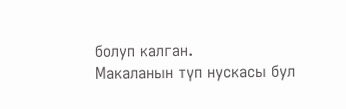болуп калган.
Макаланын түп нускасы бул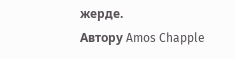жерде.
Автору Amos Chapple